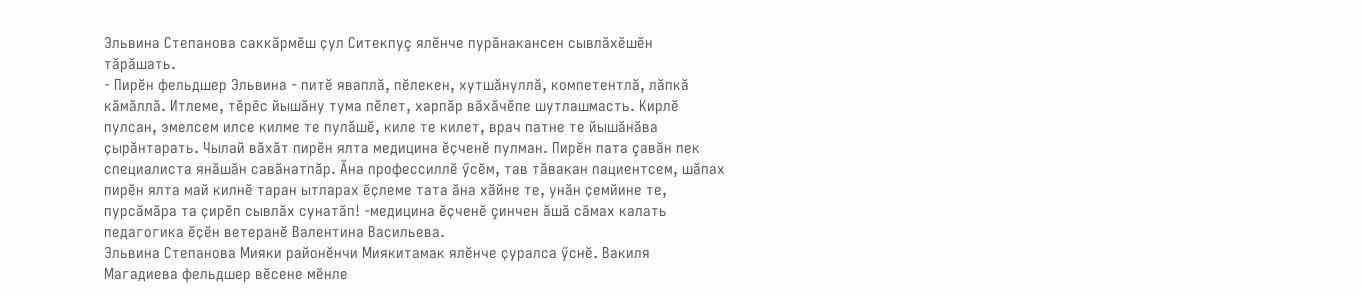Эльвина Степанова саккӑрмӗш ҫул Ситекпуç ялӗнче пурӑнакансен сывлӑхӗшӗн тӑрӑшать.
- Пирӗн фельдшер Эльвина - питӗ яваплӑ, пӗлекен, хутшӑнуллӑ, компетентлӑ, лӑпкӑ кăмăллă. Итлеме, тӗрӗс йышӑну тума пӗлет, харпӑр вӑхӑчĕпе шутлашмасть. Кирлӗ пулсан, эмелсем илсе килме те пулӑшӗ, киле те килет, врач патне те йышӑнӑва ҫырăнтарать. Чылай вӑхӑт пирӗн ялта медицина ӗҫченӗ пулман. Пирӗн пата çавăн пек специалиста янӑшӑн савӑнатпӑр. Ӑна профессиллӗ ӳсӗм, тав тӑвакан пациентсем, шӑпах пирӗн ялта май килнӗ таран ытларах ӗҫлеме тата ӑна хӑйне те, унӑн ҫемйине те, пурсӑмӑра та ҫирӗп сывлӑх сунатӑп! -медицина ӗҫченӗ çинчен ӑшӑ сӑмах калать педагогика ӗҫӗн ветеранӗ Валентина Васильева.
Эльвина Степанова Мияки районӗнчи Миякитамак ялӗнче ҫуралса ӳснӗ. Вакиля Магадиева фельдшер вӗсене мӗнле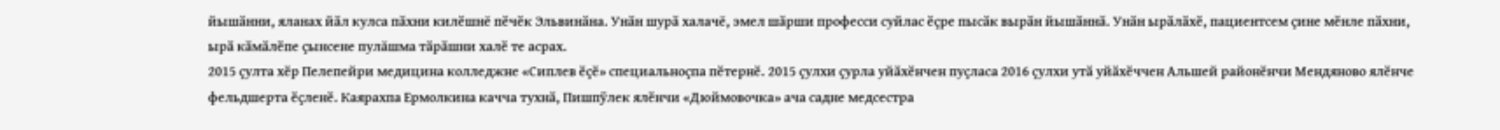йышӑнни, яланах йӑл кулса пӑхни килӗшнĕ пӗчӗк Эльвинӑна. Унӑн шурӑ халачĕ, эмел шӑрши професси суйлас ӗҫре пысӑк вырӑн йышӑннӑ. Унӑн ырӑлӑхӗ, пациентсем ҫине мӗнле пӑхни, ырӑ кӑмӑлӗпе ҫынсене пулăшма тӑрӑшни халӗ те асрах.
2015 ҫулта хӗр Пелепейри медицина колледжне «Сиплев ӗҫӗ» специальноҫпа пӗтернӗ. 2015 ҫулхи ҫурла уйӑхӗнчен пуҫласа 2016 ҫулхи утӑ уйӑхӗччен Альшей районӗнчи Мендяново ялӗнче фельдшерта ӗҫленӗ. Каярахпа Ермолкина качча тухнӑ, Пишпÿлек ялӗнчи «Дюймовочка» ача садне медсестра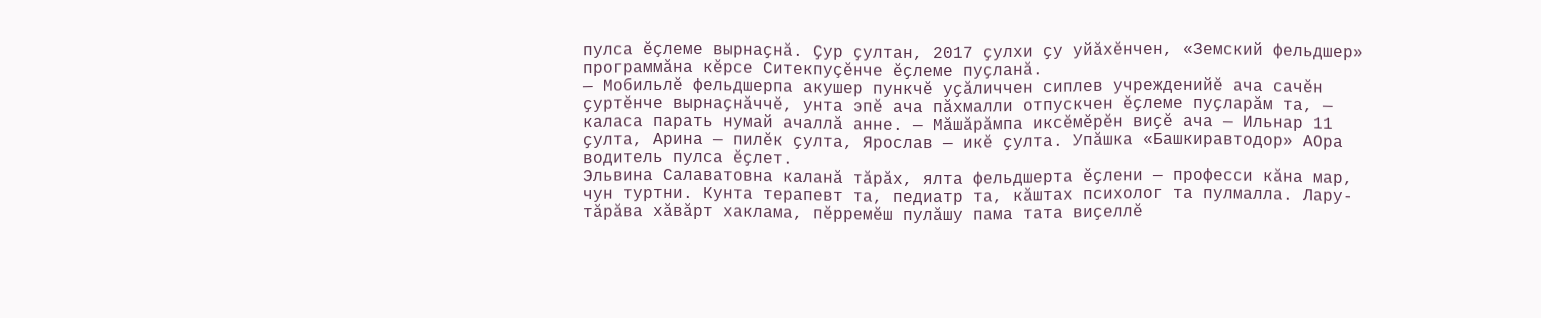пулса ĕçлеме вырнаҫнӑ. Ҫур ҫултан, 2017 ҫулхи ҫу уйӑхӗнчен, «Земский фельдшер» программӑна кӗрсе Ситекпуçĕнче ӗҫлеме пуҫланӑ.
— Мобильлӗ фельдшерпа акушер пункчӗ уҫӑличчен сиплев учрежденийӗ ача сачӗн ҫуртӗнче вырнаҫнӑччӗ, унта эпӗ ача пӑхмалли отпускчен ӗҫлеме пуҫларӑм та, — каласа парать нумай ачаллă анне. — Мӑшӑрӑмпа иксӗмӗрӗн виҫӗ ача — Ильнар 11 ҫулта, Арина — пилӗк ҫулта, Ярослав — икӗ ҫулта. Упӑшка «Башкиравтодор» АОра водитель пулса ӗҫлет.
Эльвина Салаватовна каланӑ тӑрӑх, ялта фельдшерта ӗҫлени — професси кӑна мар, чун туртни. Кунта терапевт та, педиатр та, кӑштах психолог та пулмалла. Лару-тӑрӑва хӑвӑрт хаклама, пӗрремӗш пулӑшу пама тата виҫеллӗ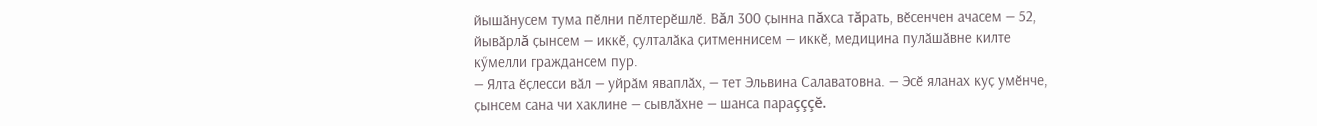йышӑнусем тума пӗлни пӗлтерӗшлӗ. Вăл 300 ҫынна пăхса тăрать, вӗсенчен ачасем — 52, йывӑрлă ҫынсем — иккӗ, ҫулталӑка ҫитменнисем — иккӗ, медицина пулӑшӑвне килте кӳмелли граждансем пур.
— Ялта ӗҫлесси вӑл — уйрӑм яваплӑх, — тет Эльвина Салаватовна. — Эсӗ яланах куҫ умӗнче, ҫынсем сана чи хаклине — сывлӑхне — шанса параçççĕ.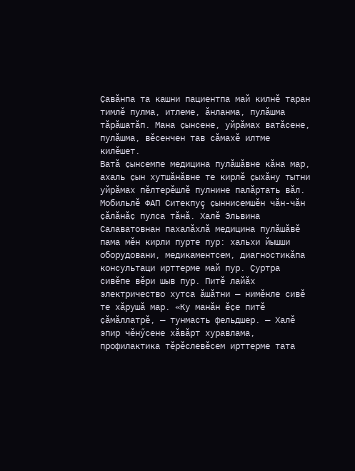Ҫавӑнпа та кашни пациентпа май килнӗ таран тимлӗ пулма, итлеме, ӑнланма, пулӑшма тӑрӑшатӑп. Мана ҫынсене, уйрӑмах ватӑсене, пулӑшма, вӗсенчен тав сӑмахӗ илтме килӗшет.
Ватă ҫынсемпе медицина пулăшăвне кӑна мар, ахаль ҫын хутшӑнӑвне те кирлӗ ҫыхӑну тытни уйрӑмах пӗлтерӗшлӗ пулнине палӑртать вӑл.
Мобильлӗ ФАП Ситекпуç ҫыннисемшӗн чӑн-чӑн ҫӑлӑнӑҫ пулса тӑнӑ. Халӗ Эльвина Салаватовнан пахалӑхлӑ медицина пулӑшӑвӗ пама мӗн кирли пурте пур: хальхи йышши оборудовани, медикаментсем, диагностикӑпа консультаци ирттерме май пур. Ҫуртра сивӗпе вӗри шыв пур. Питӗ лайӑх электричество хутса ӑшӑтни — нимӗнле сивӗ те хӑрушӑ мар. «Ку манӑн ӗҫе питӗ ҫӑмӑллатрӗ, — тунмасть фельдшер. — Халӗ эпир чӗнӳсене хӑвӑрт хуравлама, профилактика тӗрӗслевӗсем ирттерме тата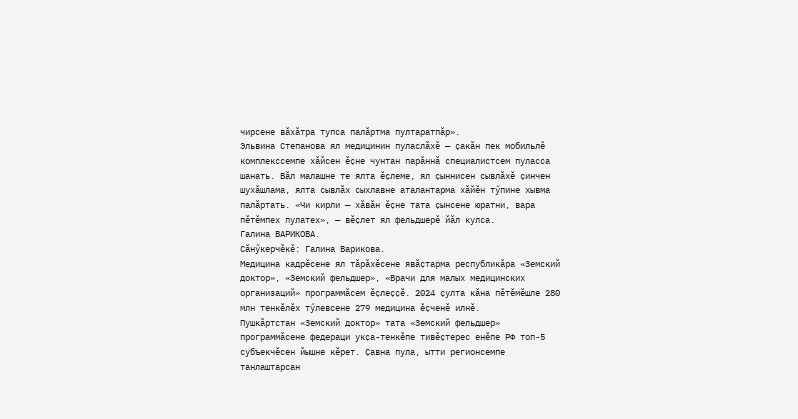чирсене вӑхӑтра тупса палӑртма пултаратпӑр».
Эльвина Степанова ял медицинин пуласлӑхӗ — ҫакӑн пек мобильлӗ комплекссемпе хӑйсен ӗҫне чунтан парӑннӑ специалистсем пуласса шанать. Вӑл малашне те ялта ӗҫлеме, ял ҫыннисен сывлӑхӗ ҫинчен шухӑшлама, ялта сывлӑх сыхлавне аталантарма хӑйӗн тӳпине хывма палӑртать. «Чи кирли — хӑвӑн ӗҫне тата ҫынсене юратни, вара пӗтӗмпех пулатех», — вӗҫлет ял фельдшерĕ йӑл кулса.
Галина ВАРИКОВА.
Сӑнӳкерчӗкӗ: Галина Варикова.
Медицина кадрӗсене ял тӑрӑхӗсене явӑҫтарма республикӑра «Земский доктор», «Земский фельдшер», «Врачи для малых медицинских организаций» программӑсем ӗҫлеҫҫӗ. 2024 ҫулта кӑна пӗтӗмӗшле 280 млн тенкӗлӗх тӳлевсене 279 медицина ӗҫченӗ илнӗ.
Пушкӑртстан «Земский доктор» тата «Земский фельдшер» программӑсене федераци укҫа-тенкӗпе тивӗҫтерес енӗпе РФ топ-5 субъекчӗсен йышне кӗрет. Ҫавна пула, ытти регионсемпе танлаштарсан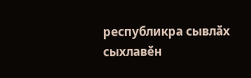республикра сывлӑх сыхлавӗн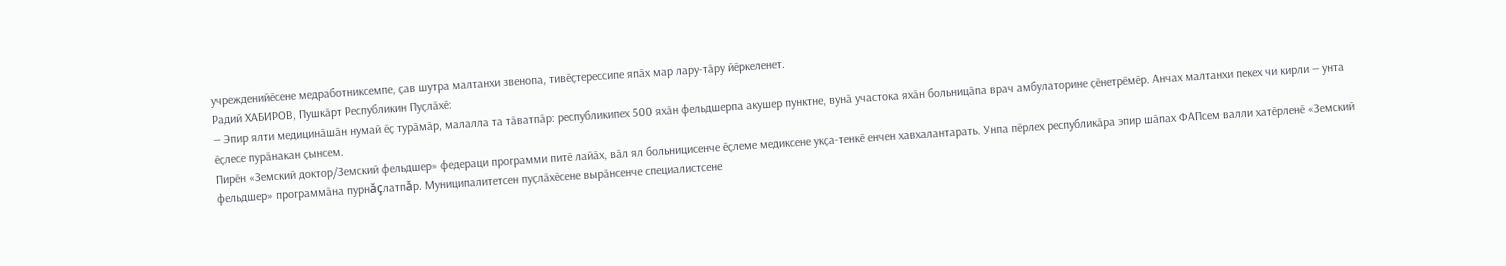учрежденийӗсене медработниксемпе, ҫав шутра малтанхи звенопа, тивӗҫтерессипе япӑх мар лару-тӑру йӗркеленет.
Радий ХАБИРОВ, Пушкӑрт Республикин Пуҫлӑхӗ:
— Эпир ялти медицинӑшӑн нумай ӗҫ турӑмӑр, малалла та тӑватпӑр: республикипех 500 яхӑн фельдшерпа акушер пунктне, вунӑ участока яхӑн больницӑпа врач амбулаторине ҫӗнетрӗмӗр. Анчах малтанхи пекех чи кирли — унта ӗҫлесе пурӑнакан ҫынсем.
Пирӗн «Земский доктор/Земский фельдшер» федераци программи питӗ лайӑх, вӑл ял больницисенче ӗҫлеме медиксене укҫа-тенкӗ енчен хавхалантарать. Унпа пӗрлех республикӑра эпир шӑпах ФАПсем валли хатӗрленӗ «Земский фельдшер» программӑна пурнăçлатпăр. Муниципалитетсен пуҫлӑхӗсене вырӑнсенче специалистсене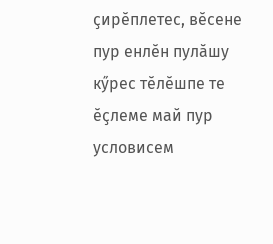ҫирӗплетес, вӗсене пур енлӗн пулӑшу кӳрес тӗлӗшпе те ӗҫлеме май пур условисем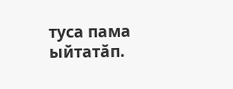туса пама ыйтатӑп.